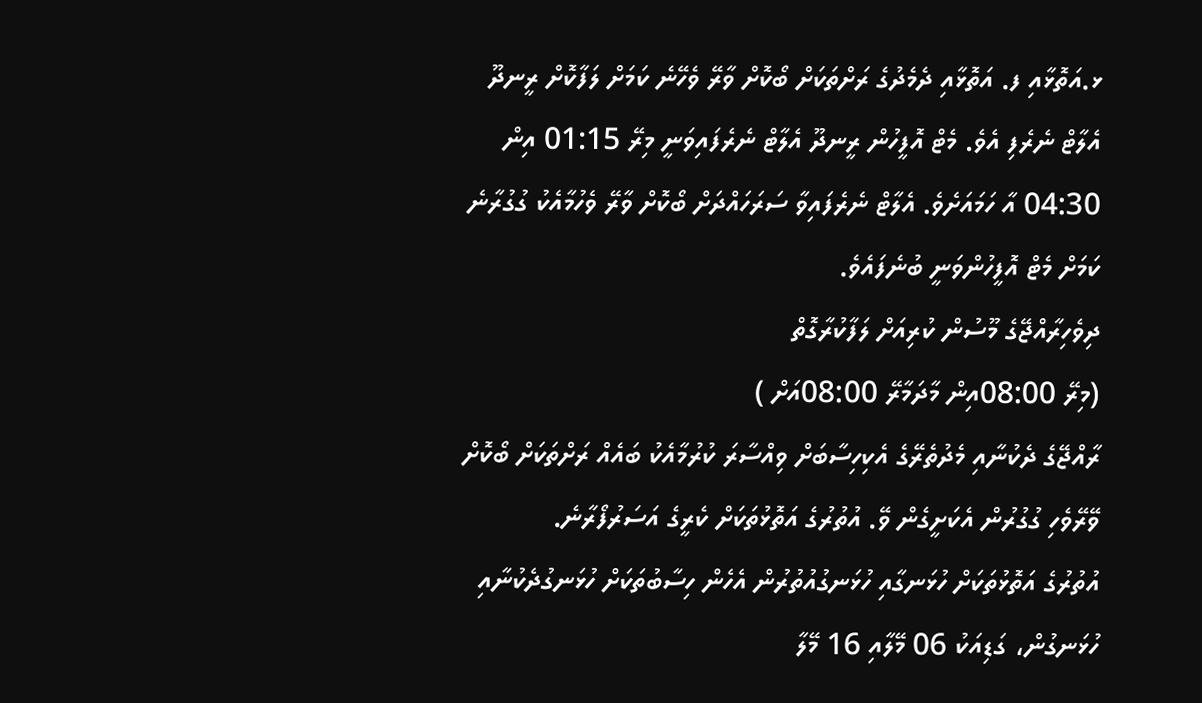ޅ.އަތޮޅާއި ފ. އަތޮޅާއި ދެމެދުގެ ރަށްތަކަށް ބޯކޮށް ވާރޭ ވެހޭނެ ކަމަށް ލަފާކޮށް ރީނދޫ އެލާޓް ނެރެފި އެވެ. މެޓް އޮފީހުން ރީނދޫ އެލާޓް ނެރެފައިވަނީ މިރޭ 01:15 އިން 04:30 އާ ހަމައަށެވެ. އެލާޓް ނެރެފައިވާ ސަރަހައްދަށް ބޯކޮށް ވާރޭ ވެހުމާއެކު ގުގުރާނެ ކަމަށް މެޓް އޮފީހުންވަނީ ބުނެފައެވެ.
ދިވެހިރާއްޖޭގެ މޫސުން ކުރިއަށް ލަފާކުރާގޮތް
(މިރޭ 08:00އިން މާދަމާރޭ 08:00އަށް )
ރާއްޖޭގެ ދެކުނާއި މެދުތެރޭގެ އެކިހިސާބަށް ވިއްސާރަ ކުރުމާއެކު ބައެއް ރަށްތަކަށް ބޯކޮށް ވޭރޭވެހި ގުގުރުން އެކަށީގެން ވޭ. އުތުރުގެ އަތޮޅުތަކަށް ކެރީގެ އަސަރުފޯރާނެ.
އުތުރުގެ އަތޮޅުތަކަށް ހުޅަނގާއި ހުޅަނގުއުތުރުން އެހެން ހިސާބުތަކަށް ހުޅަނގުދެކުނާއި ހުޅަނގުން، ގަޑިއަކު 06 މޭލާއި 16 މޭލާ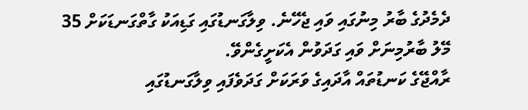ދެމެދުގެ ބާރު މިނުގައި ވައި ޖެހޭނެ. ވިލާގަނޑުގައި ގަޑިއަކު ގާތްގަނޑަކަށް 35 މޭލު ބާރުމިނަށް ވައި ގަދަވުން އެކަށީގެންވޭ.
ރާއްޖޭގެ ކަނޑުތައް އާދައިގެ ވަރަކަށް ގަދަވެފައި ވިލާގަނޑުގައި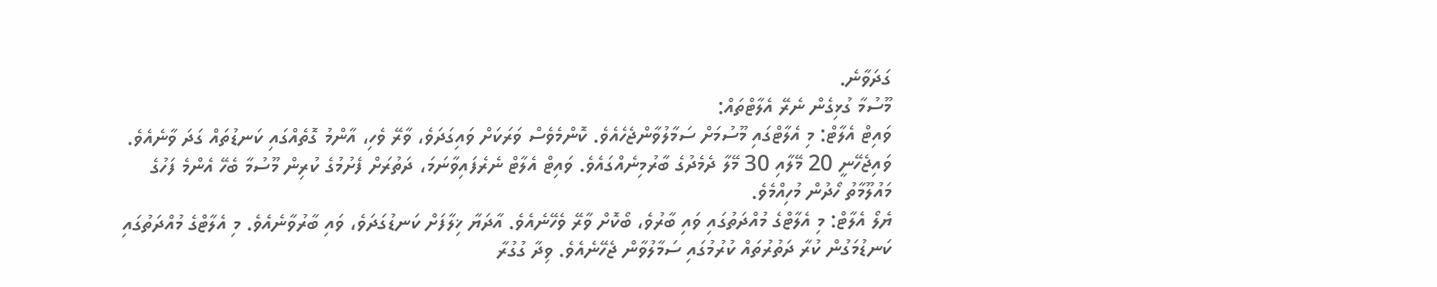ގަދަވާނެ.
މޫސުމާ ގުޅިގެން ނެރޭ އެލާޓްތައް:
ވައިޓް އެލާޓް: މި އެލާޓްގައި މޫސުމަށް ސަމާލުވާންޖެހެއެވެ. ކޮންމެވެސް ވަރަކަށް ވައިގަދަވެ، ވާރޭ ވެހި، އާންމު ގޮތެއްގައި ކަނޑުތައް ގަދަ ވާނެއެވެ. ވައިޖެހޭނީ 20 މޭލާއި 30 މޭލާ ދެމެދުގެ ބާރުމިނެއްގައެވެ. ވައިޓް އެލާޓް ނެރެފައިވާނަމަ، ދަތުރަށް ފެށުމުގެ ކުރިން މޫސުމާ ބެހޭ އެންމެ ފަހުގެ މައުލޫމާތު ހޯދުން މުހިއްމެވެ.
ޔެލޯ އެލާޓް: މި އެލާޓްގެ މުއްދަތުގައި ވައި ބާރުވެ، ބޯކޮށް ވާރޭ ވެހޭނެއެވެ. އާދަޔާ ޚިލާފަށް ކަނޑުގަދަވެ، ވައި ބާރުވާނެއެވެ. މި އެލާޓްގެ މުއްދަތުގައި ކަނޑުމަގުން ކުރާ ދަތުރުތައް ކުރުމުގައި ސަމާލުވާން ޖެހޭނެއެވެ. ވިދާ ގުގުރާ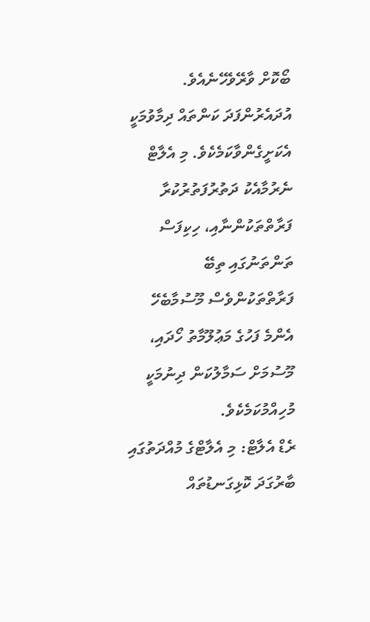ބޯކޮށް ވާރޭވެހޭނެއެވެ. އުދައެރުންފަދަ ކަންތައް ދިމާވުމަކީ އެކަށީގެންވާކަމެކެވެ. މި އެލާޓް ނެރުމާއެކު ދަތުރުފަތުރުކުރާ ފަރާތްތަކުންނާއި، ހިކިފަސް ތަންތަނުގައި ތިބޭ ފަރާތްތަކުންވެސް މޫސުމާބެހޭ އެންމެ ފަހުގެ މަޢުލޫމާތު ހޯދައި، މޫސުމަށް ސަމާލުކަން ދިނުމަކީ މުހިއްމުކަމެކެވެ.
ރެޑް އެލާޓް: މި އެލާޓްގެ މުއްދަތުގައި ބާރުގަދަ ކޮޅިގަނޑުތައް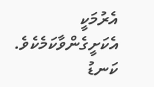އެރުމަކީ އެކަށީގެންވާކަމެކެވެ. ކަނޑު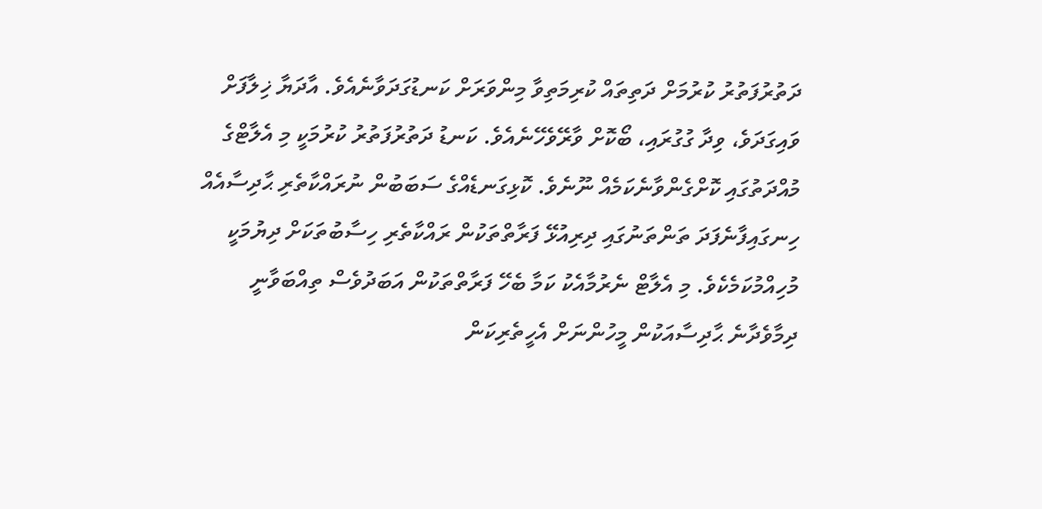ދަތުރުފަތުރު ކުރުމަށް ދަތިތައް ކުރިމަތިވާ މިންވަރަށް ކަނޑުގަދަވާނެއެވެ. އާދަޔާ ޚިލާފަށް ވައިގަދަވެ، ވިދާ ގުގުރައި، ބޯކޮށް ވާރޭވެހޭނެއެވެ. ކަނޑު ދަތުރުފަތުރު ކުރުމަކީ މި އެލާޓްގެ މުއްދަތުގައި ކޮށްގެންވާނެކަމެއް ނޫނެވެ. ކޮޅިގަނޑެއްގެ ސަބަބުން ނުރައްކާތެރި ޙާދިސާއެއް ހިނގައިފާނެފަދަ ތަންތަނުގައި ދިރިއުޅޭ ފަރާތްތަކުން ރައްކާތެރި ހިސާބުތަކަށް ދިޔުމަކީ މުހިއްމުކަމެކެވެ. މި އެލާޓް ނެރުމާއެކު ކަމާ ބެހޭ ފަރާތްތަކުން އަބަދުވެސް ތިއްބަވާނީ ދިމާވެދާނެ ޙާދިސާއަކުން މީހުންނަށް އެހީތެރިކަން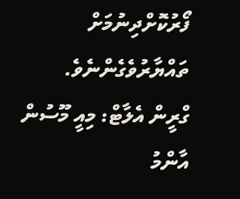ފޯރުކޮށްދިނުމަށް ތައްޔާރުވެގެންނެވެ.
ގްރީން އެލާޓް: މިއީ މޫސުން އާންމު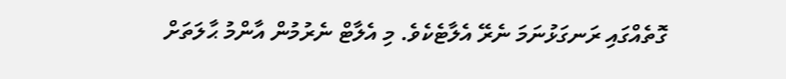ގޮތެއްގައި ރަނގަޅުނަމަ ނެރޭ އެލާޓެކެވެ. މި އެލާޓް ނެރުމުން އާންމު ޙާލަތަށް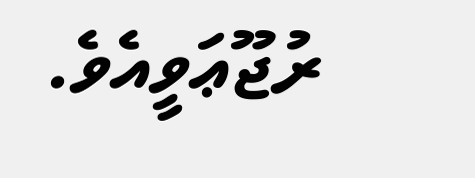ރުޖޫޢަވީއެވެ.